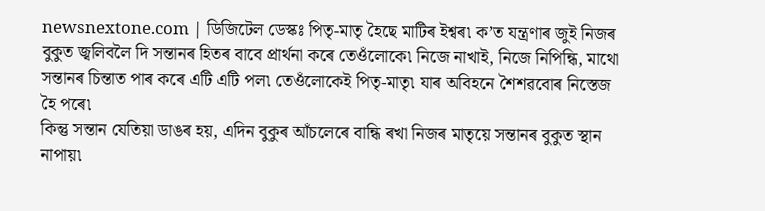newsnextone.com | ডিজিটেল ডেস্কঃ পিতৃ-মাতৃ হৈছে মাটিৰ ইশ্বৰ৷ ক’ত যন্ত্ৰণাৰ জুই নিজৰ বুকুত জ্বলিবলৈ দি সন্তানৰ হিতৰ বাবে প্ৰাৰ্থনা কৰে তেওঁলোকে৷ নিজে নাখাই, নিজে নিপিন্ধি, মাথো সন্তানৰ চিন্তাত পাৰ কৰে এটি এটি পল৷ তেওঁলোকেই পিতৃ-মাতৃ৷ যাৰ অবিহনে শৈশৱবোৰ নিস্তেজ হৈ পৰে৷
কিন্তু সন্তান যেতিয়া ডাঙৰ হয়, এদিন বুকুৰ আঁচলেৰে বান্ধি ৰখা নিজৰ মাতৃয়ে সন্তানৰ বুকুত স্থান নাপায়৷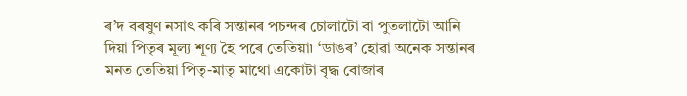ৰ’দ বৰষুণ নসাৎ কৰি সন্তানৰ পচন্দৰ চোলাটো বা পুতলাটো আনি দিয়া পিতৃৰ মূল্য শূণ্য হৈ পৰে তেতিয়া৷ ‘ডাঙৰ’ হোৱা অনেক সন্তানৰ মনত তেতিয়া পিতৃ-মাতৃ মাথো একোটা বৃদ্ধ বোজাৰ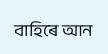বাহিৰে আন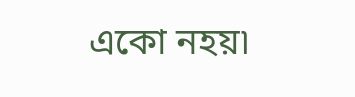একো নহয়৷